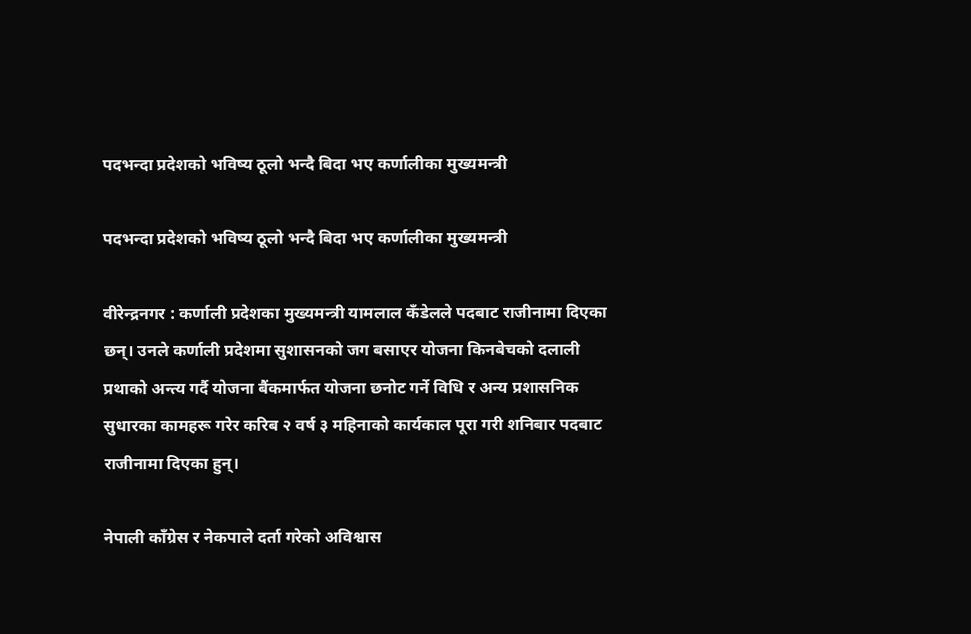पदभन्दा प्रदेशको भविष्य ठूलो भन्दै बिदा भए कर्णालीका मुख्यमन्त्री

पदभन्दा प्रदेशको भविष्य ठूलो भन्दै बिदा भए कर्णालीका मुख्यमन्त्री

वीरेन्द्रनगर : कर्णाली प्रदेशका मुख्यमन्त्री यामलाल कँडेलले पदबाट राजीनामा दिएका छन्। उनले कर्णाली प्रदेशमा सुशासनको जग बसाएर योजना किनबेचको दलाली प्रथाको अन्त्य गर्दै योजना बैंकमार्फत योजना छनोट गर्ने विधि र अन्य प्रशासनिक सुधारका कामहरू गरेर करिब २ वर्ष ३ महिनाको कार्यकाल पूरा गरी शनिबार पदबाट राजीनामा दिएका हुन्।

नेपाली काँग्रेस र नेकपाले दर्ता गरेको अविश्वास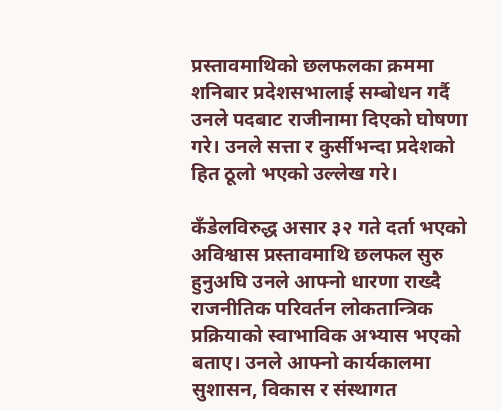प्रस्तावमाथिको छलफलका क्रममा शनिबार प्रदेशसभालाई सम्बोधन गर्दै उनले पदबाट राजीनामा दिएको घोषणा गरे। उनले सत्ता र कुर्सीभन्दा प्रदेशको हित ठूलो भएको उल्लेख गरे।

कँडेलविरुद्ध असार ३२ गते दर्ता भएको अविश्वास प्रस्तावमाथि छलफल सुरु हुनुअघि उनले आफ्नो धारणा राख्दै राजनीतिक परिवर्तन लोकतान्त्रिक प्रक्रियाको स्वाभाविक अभ्यास भएको बताए। उनले आफ्नो कार्यकालमा सुशासन, विकास र संस्थागत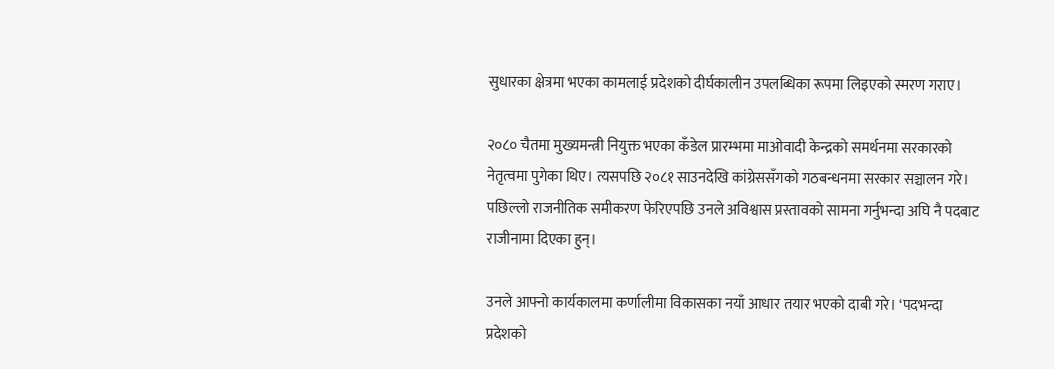सुधारका क्षेत्रमा भएका कामलाई प्रदेशको दीर्घकालीन उपलब्धिका रूपमा लिइएको स्मरण गराए।

२०८० चैतमा मुख्यमन्त्री नियुक्त भएका कँडेल प्रारम्भमा माओवादी केन्द्रको समर्थनमा सरकारको नेतृत्वमा पुगेका थिए। त्यसपछि २०८१ साउनदेखि कांग्रेससँगको गठबन्धनमा सरकार सञ्चालन गरे। पछिल्लो राजनीतिक समीकरण फेरिएपछि उनले अविश्वास प्रस्तावको सामना गर्नुभन्दा अघि नै पदबाट राजीनामा दिएका हुन्।

उनले आफ्नो कार्यकालमा कर्णालीमा विकासका नयाँ आधार तयार भएको दाबी गरे। ‘पदभन्दा प्रदेशको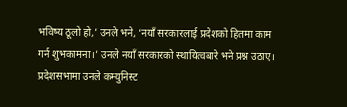भविष्य ठूलो हो,’ उनले भने, ‘नयाँ सरकारलाई प्रदेशको हितमा काम गर्न शुभकामना।’ उनले नयाँ सरकारको स्थायित्वबारे भने प्रश्न उठाए। प्रदेशसभामा उनले कम्युनिस्ट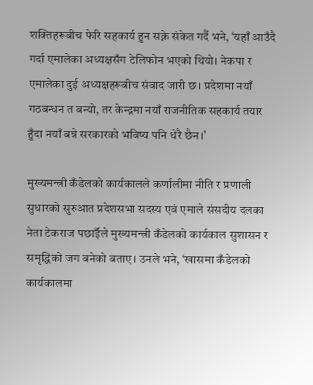शक्तिहरूबीच फेरि सहकार्य हुन सक्ने संकेत गर्दै भने, ‘यहाँ आउँदै गर्दा एमालेका अध्यक्षसँग टेलिफोन भएको थियो। नेकपा र एमालेका दुई अध्यक्षहरूबीच संवाद जारी छ। प्रदेशमा नयाँ गठबन्धन त बन्यो, तर केन्द्रमा नयाँ राजनीतिक सहकार्य तयार हुँदा नयाँ बन्ने सरकारको भविष्य पनि धेरै छैन।’

मुख्यमन्त्री कँडेलको कार्यकालले कर्णालीमा नीति र प्रणाली सुधारको सुरुआत प्रदेशसभा सदस्य एवं एमाले संसदीय दलका नेता टेकराज पछाईँले मुख्यमन्त्री कँडेलको कार्यकाल सुशासन र समृद्धिको जग बनेको बताए। उनले भने, ‘खासमा कँडेलको कार्यकालमा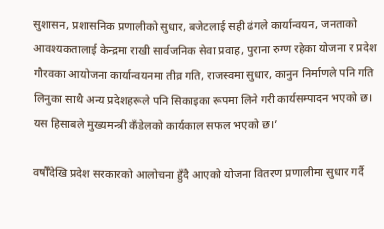सुशासन, प्रशासनिक प्रणालीको सुधार, बजेटलाई सही ढंगले कार्यान्वयन, जनताको आवश्यकतालाई केन्द्रमा राखी सार्वजनिक सेवा प्रवाह, पुराना रुग्ण रहेका योजना र प्रदेश गौरवका आयोजना कार्यान्वयनमा तीव्र गति, राजस्वमा सुधार, कानुन निर्माणले पनि गति लिनुका साथै अन्य प्रदेशहरूले पनि सिकाइका रूपमा लिने गरी कार्यसम्पादन भएको छ। यस हिसाबले मुख्यमन्त्री कँडेलको कार्यकाल सफल भएको छ।’

वर्षौँदेखि प्रदेश सरकारको आलोचना हुँदै आएको योजना वितरण प्रणालीमा सुधार गर्दै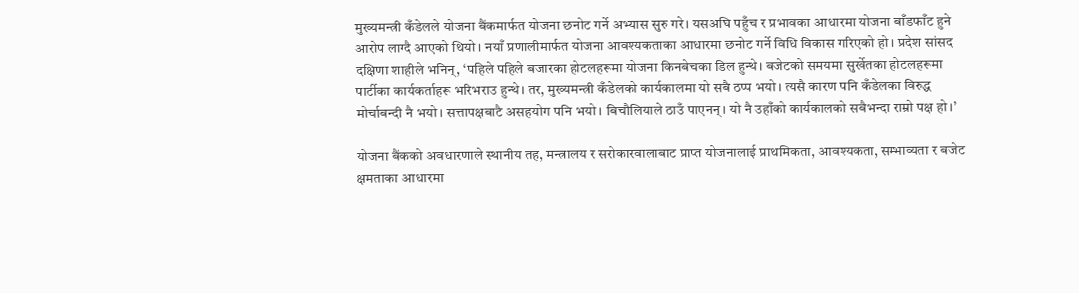मुख्यमन्त्री कँडेलले योजना बैंकमार्फत योजना छनोट गर्ने अभ्यास सुरु गरे। यसअघि पहुँच र प्रभावका आधारमा योजना बाँडफाँट हुने आरोप लाग्दै आएको थियो। नयाँ प्रणालीमार्फत योजना आवश्यकताका आधारमा छनोट गर्ने विधि विकास गरिएको हो। प्रदेश सांसद दक्षिणा शाहीले भनिन्, ‘पहिले पहिले बजारका होटलहरूमा योजना किनबेचका डिल हुन्थे। बजेटको समयमा सुर्खेतका होटलहरूमा पार्टीका कार्यकर्ताहरू भरिभराउ हुन्थे। तर, मुख्यमन्त्री कँडेलको कार्यकालमा यो सबै ठप्प भयो। त्यसै कारण पनि कँडेलका विरुद्ध मोर्चाबन्दी नै भयो। सत्तापक्षबाटै असहयोग पनि भयो। बिचौलियाले ठाउँ पाएनन्। यो नै उहाँको कार्यकालको सबैभन्दा राम्रो पक्ष हो।’

योजना बैंकको अवधारणाले स्थानीय तह, मन्त्रालय र सरोकारवालाबाट प्राप्त योजनालाई प्राथमिकता, आवश्यकता, सम्भाव्यता र बजेट क्षमताका आधारमा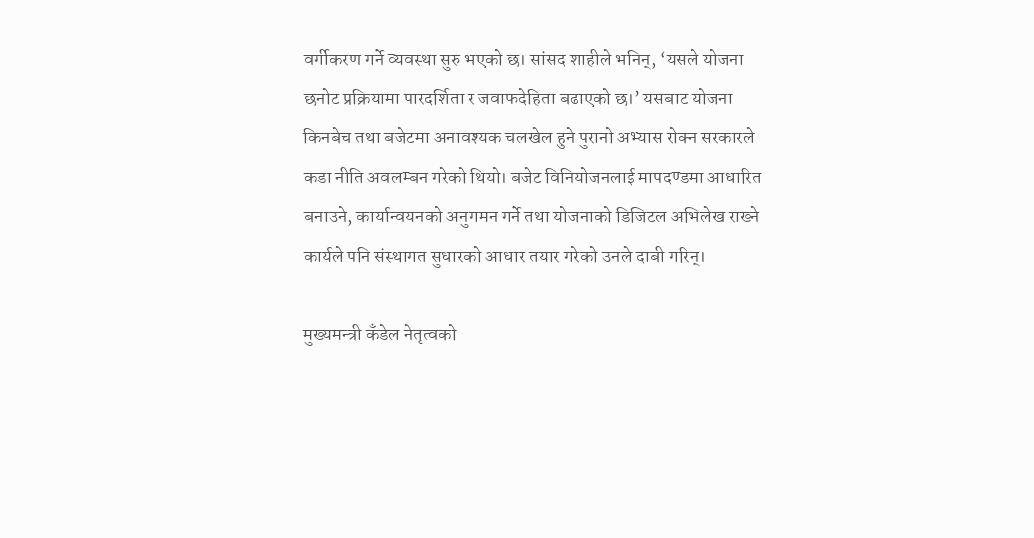वर्गीकरण गर्ने व्यवस्था सुरु भएको छ। सांसद शाहीले भनिन्, ‘यसले योजना छनोट प्रक्रियामा पारदर्शिता र जवाफदेहिता बढाएको छ।’ यसबाट योजना किनबेच तथा बजेटमा अनावश्यक चलखेल हुने पुरानो अभ्यास रोक्न सरकारले कडा नीति अवलम्बन गरेको थियो। बजेट विनियोजनलाई मापदण्डमा आधारित बनाउने, कार्यान्वयनको अनुगमन गर्ने तथा योजनाको डिजिटल अभिलेख राख्ने कार्यले पनि संस्थागत सुधारको आधार तयार गरेको उनले दाबी गरिन्।

मुख्यमन्त्री कँडेल नेतृत्वको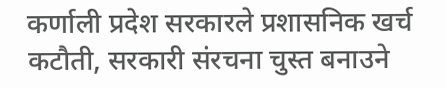कर्णाली प्रदेश सरकारले प्रशासनिक खर्च कटौती, सरकारी संरचना चुस्त बनाउने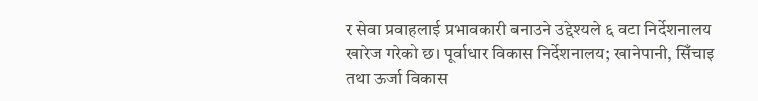र सेवा प्रवाहलाई प्रभावकारी बनाउने उद्देश्यले ६ वटा निर्देशनालय खारेज गरेको छ। पूर्वाधार विकास निर्देशनालय; खानेपानी, सिँचाइ तथा ऊर्जा विकास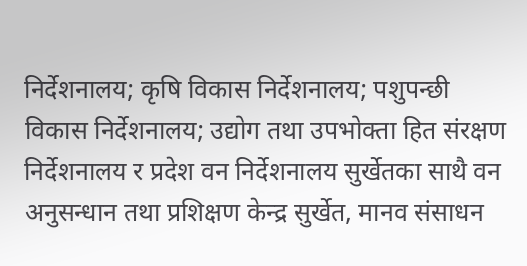निर्देशनालय; कृषि विकास निर्देशनालय; पशुपन्छी विकास निर्देशनालय; उद्योग तथा उपभोक्ता हित संरक्षण निर्देशनालय र प्रदेश वन निर्देशनालय सुर्खेतका साथै वन अनुसन्धान तथा प्रशिक्षण केन्द्र सुर्खेत, मानव संसाधन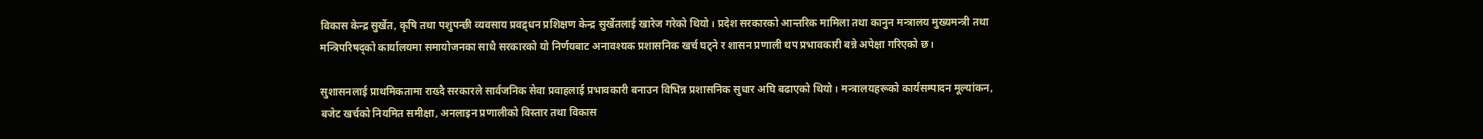विकास केन्द्र सुर्खेत, कृषि तथा पशुपन्छी व्यवसाय प्रवद्र्धन प्रशिक्षण केन्द्र सुर्खेतलाई खारेज गरेको थियो। प्रदेश सरकारको आन्तरिक मामिला तथा कानुन मन्त्रालय मुख्यमन्त्री तथा मन्त्रिपरिषद्को कार्यालयमा समायोजनका साथै सरकारको यो निर्णयबाट अनावश्यक प्रशासनिक खर्च घट्ने र शासन प्रणाली थप प्रभावकारी बन्ने अपेक्षा गरिएको छ।

सुशासनलाई प्राथमिकतामा राख्दै सरकारले सार्वजनिक सेवा प्रवाहलाई प्रभावकारी बनाउन विभिन्न प्रशासनिक सुधार अघि बढाएको थियो। मन्त्रालयहरूको कार्यसम्पादन मूल्यांकन, बजेट खर्चको नियमित समीक्षा, अनलाइन प्रणालीको विस्तार तथा विकास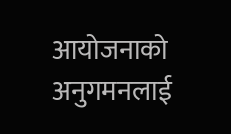आयोजनाको अनुगमनलाई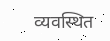व्यवस्थित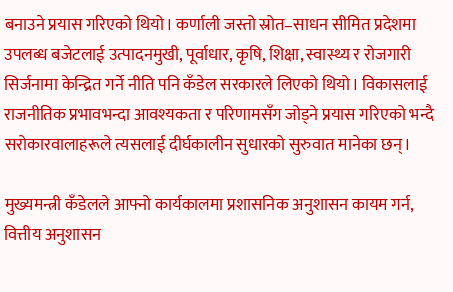बनाउने प्रयास गरिएको थियो। कर्णाली जस्तो स्रोत–साधन सीमित प्रदेशमा उपलब्ध बजेटलाई उत्पादनमुखी, पूर्वाधार, कृषि, शिक्षा, स्वास्थ्य र रोजगारी सिर्जनामा केन्द्रित गर्ने नीति पनि कँडेल सरकारले लिएको थियो। विकासलाई राजनीतिक प्रभावभन्दा आवश्यकता र परिणामसँग जोड्ने प्रयास गरिएको भन्दै सरोकारवालाहरूले त्यसलाई दीर्घकालीन सुधारको सुरुवात मानेका छन्।

मुख्यमन्त्री कँडेलले आफ्नो कार्यकालमा प्रशासनिक अनुशासन कायम गर्न, वित्तीय अनुशासन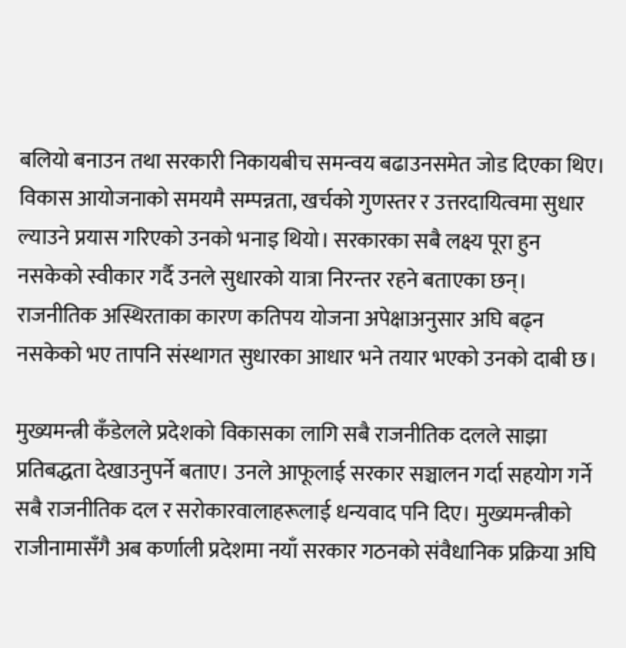बलियो बनाउन तथा सरकारी निकायबीच समन्वय बढाउनसमेत जोड दिएका थिए। विकास आयोजनाको समयमै सम्पन्नता, खर्चको गुणस्तर र उत्तरदायित्वमा सुधार ल्याउने प्रयास गरिएको उनको भनाइ थियो। सरकारका सबै लक्ष्य पूरा हुन नसकेको स्वीकार गर्दै उनले सुधारको यात्रा निरन्तर रहने बताएका छन्। राजनीतिक अस्थिरताका कारण कतिपय योजना अपेक्षाअनुसार अघि बढ्न नसकेको भए तापनि संस्थागत सुधारका आधार भने तयार भएको उनको दाबी छ।

मुख्यमन्त्री कँडेलले प्रदेशको विकासका लागि सबै राजनीतिक दलले साझा प्रतिबद्धता देखाउनुपर्ने बताए। उनले आफूलाई सरकार सञ्चालन गर्दा सहयोग गर्ने सबै राजनीतिक दल र सरोकारवालाहरूलाई धन्यवाद पनि दिए। मुख्यमन्त्रीको राजीनामासँगै अब कर्णाली प्रदेशमा नयाँ सरकार गठनको संवैधानिक प्रक्रिया अघि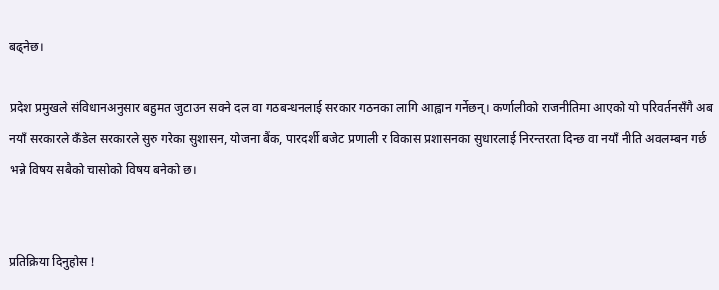बढ्नेछ।

प्रदेश प्रमुखले संविधानअनुसार बहुमत जुटाउन सक्ने दल वा गठबन्धनलाई सरकार गठनका लागि आह्वान गर्नेछन्। कर्णालीको राजनीतिमा आएको यो परिवर्तनसँगै अब नयाँ सरकारले कँडेल सरकारले सुरु गरेका सुशासन, योजना बैंक, पारदर्शी बजेट प्रणाली र विकास प्रशासनका सुधारलाई निरन्तरता दिन्छ वा नयाँ नीति अवलम्बन गर्छ भन्ने विषय सबैको चासोको विषय बनेको छ।


प्रतिक्रिया दिनुहोस !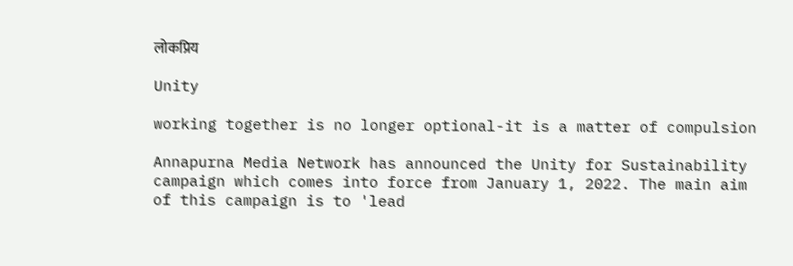लोकप्रिय

Unity

working together is no longer optional-it is a matter of compulsion

Annapurna Media Network has announced the Unity for Sustainability campaign which comes into force from January 1, 2022. The main aim of this campaign is to 'lead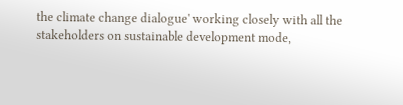the climate change dialogue' working closely with all the stakeholders on sustainable development mode,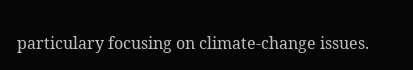particulary focusing on climate-change issues.